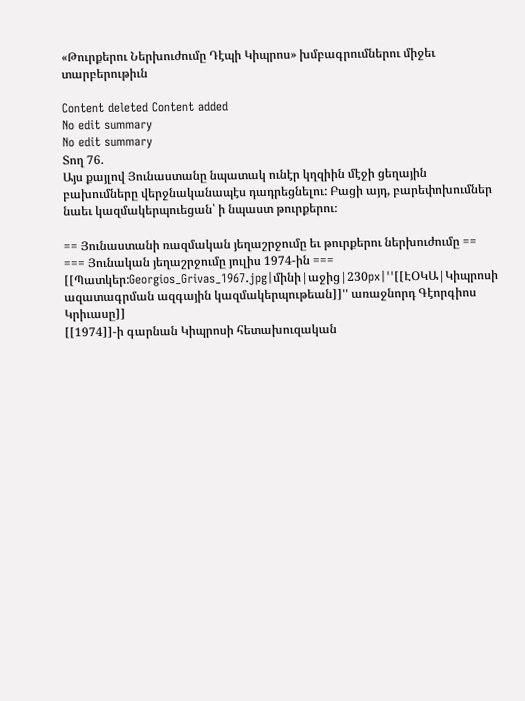«Թուրքերու Ներխուժումը Դէպի Կիպրոս» խմբագրումներու միջեւ տարբերութիւն

Content deleted Content added
No edit summary
No edit summary
Տող 76.
Այս քայլով Յունաստանը նպատակ ունէր կղզիին մէջի ցեղային բախումները վերջնականապէս դադրեցնելու: Բացի այդ, բարեփոխումներ նաեւ կազմակերպուեցան՝ ի նպաստ թուրքերու։

== Յունաստանի ռազմական յեղաշրջումը եւ թուրքերու ներխուժումը ==
=== Յունական յեղաշրջումը յուլիս 1974-ին ===
[[Պատկեր:Georgios_Grivas_1967.jpg|մինի|աջից|230px|''[[ԷՕԿԱ|Կիպրոսի ազատագրման ազգային կազմակերպութեան]]'' առաջնորդ Գէորգիոս Կրիւասը]]
[[1974]]-ի գարնան Կիպրոսի հետախուզական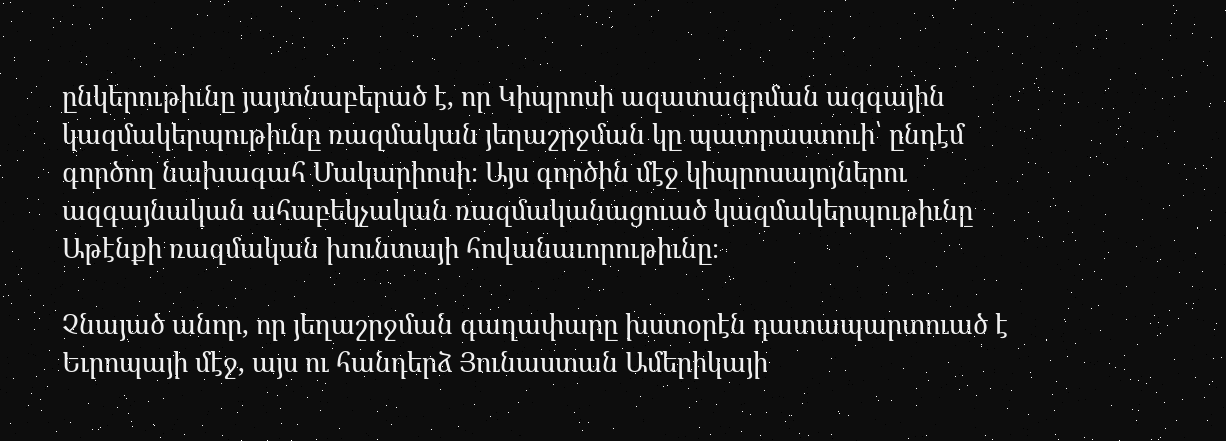ընկերութիւնը յայտնաբերած է, որ Կիպրոսի ազատագրման ազգային կազմակերպութիւնը ռազմական յեղաշրջման կը պատրաստուի՝ ընդէմ գործող նախագահ Մակարիոսի։ Այս գործին մէջ կիպրոսայոյներու ազգայնական ահաբեկչական ռազմականացուած կազմակերպութիւնը Աթէնքի ռազմական խունտայի հովանաւորութիւնը։

Չնայած անոր, որ յեղաշրջման գաղափարը խստօրէն դատապարտուած է Եւրոպայի մէջ, այս ու հանդերձ Յունաստան Ամերիկայի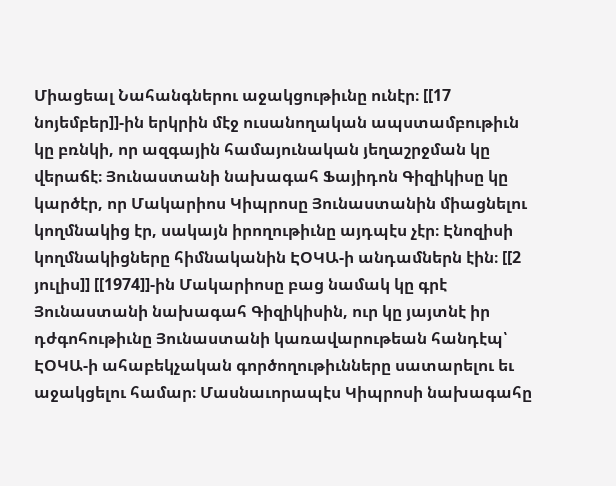Միացեալ Նահանգներու աջակցութիւնը ունէր։ [[17 նոյեմբեր]]-ին երկրին մէջ ուսանողական ապստամբութիւն կը բռնկի, որ ազգային համայունական յեղաշրջման կը վերաճէ։ Յունաստանի նախագահ Ֆայիդոն Գիզիկիսը կը կարծէր, որ Մակարիոս Կիպրոսը Յունաստանին միացնելու կողմնակից էր, սակայն իրողութիւնը այդպէս չէր։ Էնոզիսի կողմնակիցները հիմնականին ԷՕԿԱ-ի անդամներն էին։ [[2 յուլիս]] [[1974]]-ին Մակարիոսը բաց նամակ կը գրէ Յունաստանի նախագահ Գիզիկիսին, ուր կը յայտնէ իր դժգոհութիւնը Յունաստանի կառավարութեան հանդէպ՝ ԷՕԿԱ-ի ահաբեկչական գործողութիւնները սատարելու եւ աջակցելու համար։ Մասնաւորապէս Կիպրոսի նախագահը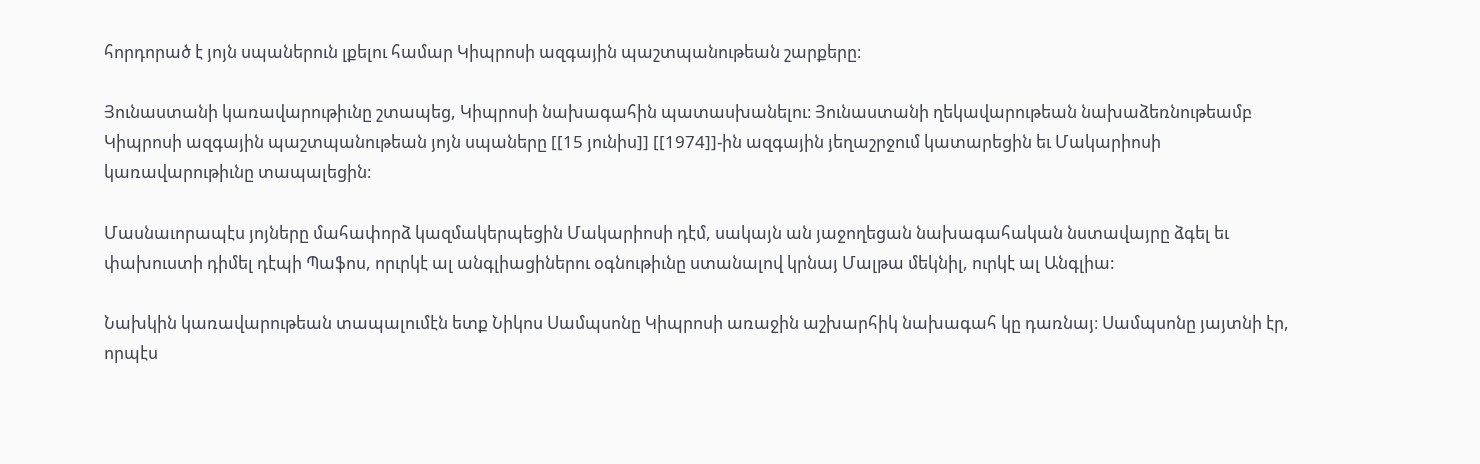հորդորած է յոյն սպաներուն լքելու համար Կիպրոսի ազգային պաշտպանութեան շարքերը։

Յունաստանի կառավարութիւնը շտապեց, Կիպրոսի նախագահին պատասխանելու։ Յունաստանի ղեկավարութեան նախաձեռնութեամբ Կիպրոսի ազգային պաշտպանութեան յոյն սպաները [[15 յունիս]] [[1974]]-ին ազգային յեղաշրջում կատարեցին եւ Մակարիոսի կառավարութիւնը տապալեցին։

Մասնաւորապէս յոյները մահափորձ կազմակերպեցին Մակարիոսի դէմ, սակայն ան յաջողեցան նախագահական նստավայրը ձգել եւ փախուստի դիմել դէպի Պաֆոս, որւրկէ ալ անգլիացիներու օգնութիւնը ստանալով կրնայ Մալթա մեկնիլ, ուրկէ ալ Անգլիա:

Նախկին կառավարութեան տապալումէն ետք Նիկոս Սամպսոնը Կիպրոսի առաջին աշխարհիկ նախագահ կը դառնայ։ Սամպսոնը յայտնի էր, որպէս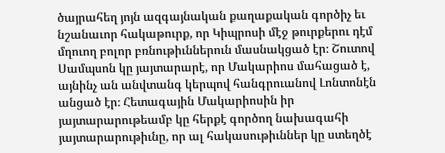ծայրահեղ յոյն ազգայնական քաղաքական գործիչ եւ նշանաւոր հակաթուրք, որ Կիպրոսի մէջ թուրքերու դէմ մղուող բոլոր բռնութիւններուն մասնակցած էր։ Շուտով Սամպսոն կը յայտարարէ, որ Մակարիոս մահացած է, այնինչ ան անվտանգ կերպով հանգրուանով Լոնտոնէն անցած էր։ Հետագային Մակարիոսին իր յայտարարութեամբ կը հերքէ գործող նախագահի յայտարարութիւնը, որ ալ հակասութիւններ կը ստեղծէ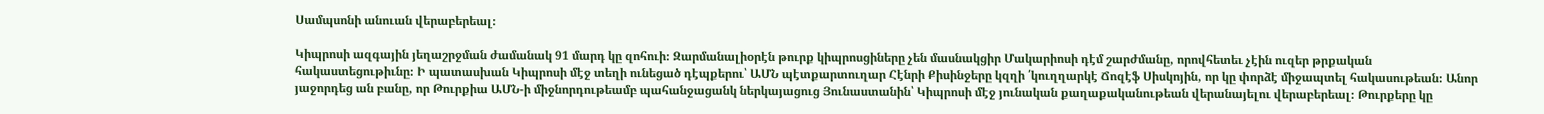Սամպսոնի անուան վերաբերեալ։

Կիպրոսի ազգային յեղաշրջման ժամանակ 91 մարդ կը զոհուի։ Զարմանալիօրէն թուրք կիպրոսցիները չեն մասնակցիր Մակարիոսի դէմ շարժմանը, որովհետեւ չէին ուզեր թրքական հակաստեցութիւնը։ Ի պատասխան Կիպրոսի մէջ տեղի ունեցած դէպքերու՝ ԱՄՆ պէտքարտուղար Հէնրի Քիսինջերը կզղի ՛կուղղարկէ Ճոզէֆ Սիսկոյին, որ կը փորձէ միջապտել հակասութեան։ Անոր յաջորդեց ան բանը, որ Թուրքիա ԱՄՆ-ի միջնորդութեամբ պահանջացանկ ներկայացուց Յունաստանին՝ Կիպրոսի մէջ յունական քաղաքականութեան վերանայելու վերաբերեալ։ Թուրքերը կը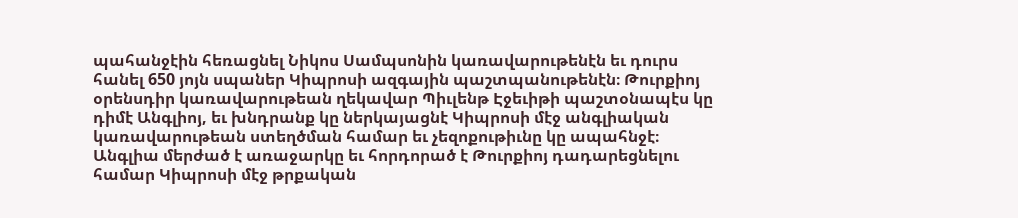պահանջէին հեռացնել Նիկոս Սամպսոնին կառավարութենէն եւ դուրս հանել 650 յոյն սպաներ Կիպրոսի ազգային պաշտպանութենէն։ Թուրքիոյ օրենսդիր կառավարութեան ղեկավար Պիւլենթ Էջեւիթի պաշտօնապէս կը դիմէ Անգլիոյ, եւ խնդրանք կը ներկայացնէ Կիպրոսի մէջ անգլիական կառավարութեան ստեղծման համար եւ չեզոքութիւնը կը ապահնջէ։ Անգլիա մերժած է առաջարկը եւ հորդորած է Թուրքիոյ դադարեցնելու համար Կիպրոսի մէջ թրքական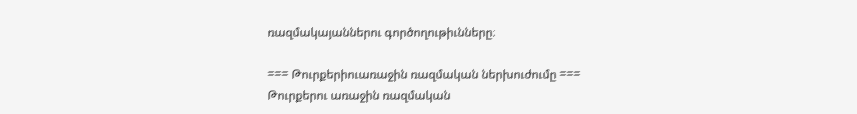ռազմակայաններու գործողութիւնները։

=== Թուրքերիուառաջին ռազմական ներխուժումը ===
Թուրքերու առաջին ռազմական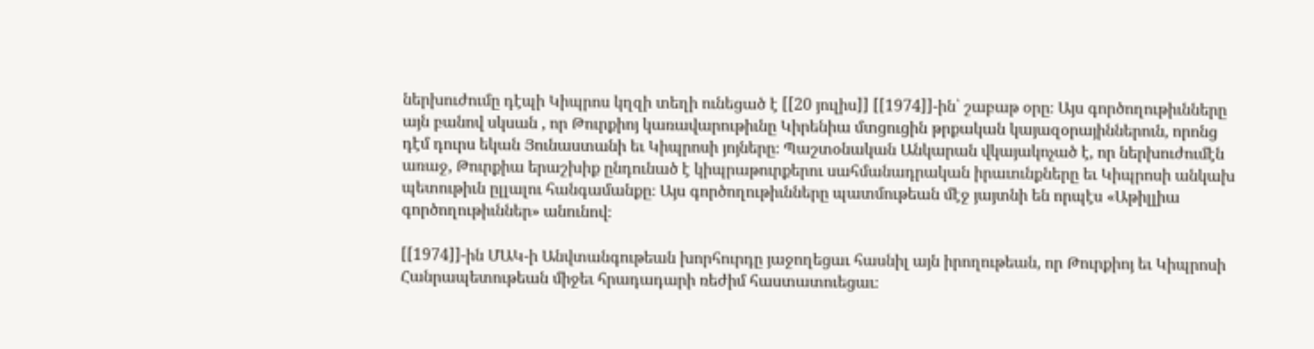ներխուժումը դէպի Կիպրոս կղզի տեղի ունեցած է [[20 յուլիս]] [[1974]]-ին՝ շաբաթ օրը։ Այս գործողութիւնները այն բանով սկսան , որ Թուրքիոյ կառավարութիւնը Կիրենիա մտցուցին թրքական կայազօրայիններուն, որոնց դէմ դուրս եկան Յունաստանի եւ Կիպրոսի յոյները։ Պաշտօնական Անկարան վկայակոչած է, որ ներխուժումէն առաջ, Թուրքիա երաշխիք ընդունած է կիպրաթուրքերու սահմանադրական իրաւունքները եւ Կիպրոսի անկախ պետութիւն ըլլալու հանգամանքը։ Այս գործողութիւնները պատմութեան մէջ յայտնի են որպէս «Աթիլլիա գործողութիւններ» անունով։

[[1974]]-ին ՄԱԿ-ի Անվտանգութեան խորհուրդը յաջողեցաւ հասնիլ այն իրողութեան, որ Թուրքիոյ եւ Կիպրոսի Հանրապետութեան միջեւ հրադադարի ռեժիմ հաստատուեցաւ։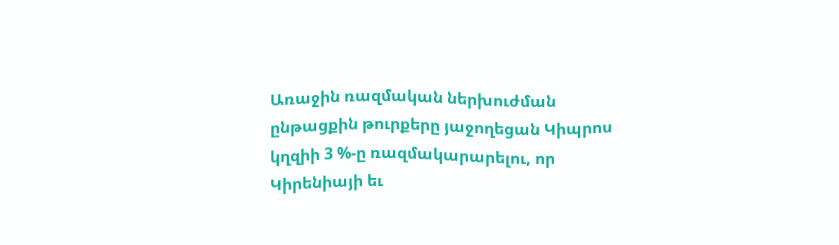Առաջին ռազմական ներխուժման ընթացքին թուրքերը յաջողեցան Կիպրոս կղզիի 3 %-ը ռազմակարարելու, որ Կիրենիայի եւ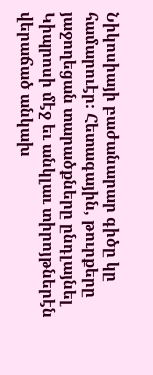Նիկոսիայի բաժանարար գիծը կը համարուէր։ Հետագային, թուրքերը յաջողեցան տարածքները ընդլայնել Կիպրոսի մէջ եւ անկլաւ տիրոյթներէն վերաճած անկախ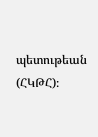պետութեան (ՀԿԹՀ)։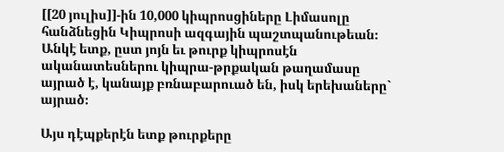[[20 յուլիս]]-ին 10,000 կիպրոսցիները Լիմասոլը հանձնեցին Կիպրոսի ազգային պաշտպանութեան։ Անկէ ետք, ըստ յոյն եւ թուրք կիպրոսէն ականատեսներու կիպրա-թրքական թաղամասը այրած է, կանայք բռնաբարուած են, իսկ երեխաները` այրած։

Այս դէպքերէն ետք թուրքերը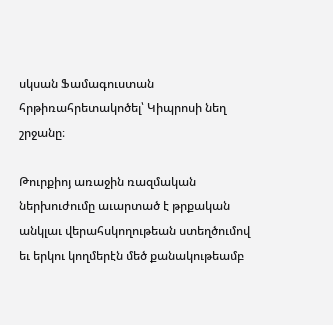սկսան Ֆամագուստան հրթիռահրետակոծել՝ Կիպրոսի նեղ շրջանը։

Թուրքիոյ առաջին ռազմական ներխուժումը աւարտած է թրքական անկլաւ վերահսկողութեան ստեղծումով եւ երկու կողմերէն մեծ քանակութեամբ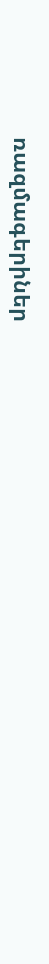ռազմագերիներ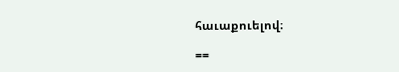հաւաքուելով։

==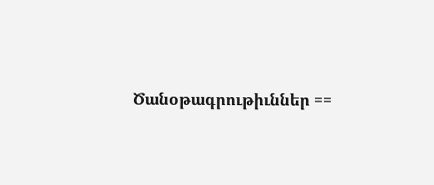Ծանօթագրութիւններ ==